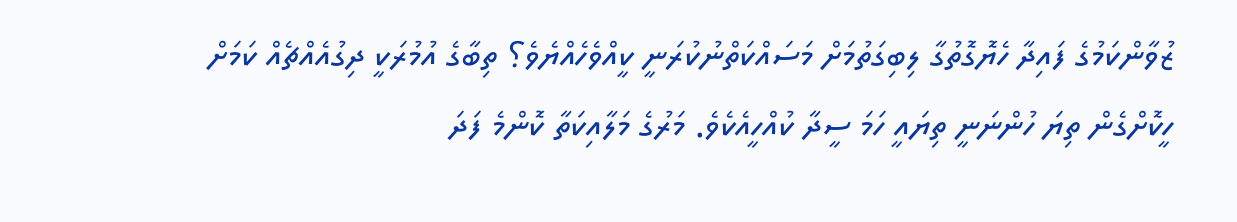ޒުވާންކަމުގެ ފައިދާ ހެޔޮގޮތުގާ ލިބިގަތުމަށް މަސައްކަތްނުކުރަނީ ކީއްވެހެއްޔެވެ؟ ތިބާގެ އުމުރަކީ ދިގުއެއްޗެއް ކަމަށް ހީކޮށްގެން ތިޔަ ހުންނަނީ ތިޔައީ ހަމަ ސީދާ ކުއްހީއެކެވެ. މަރުގެ މަލާއިކަތާ ކޮންމެ ފަދަ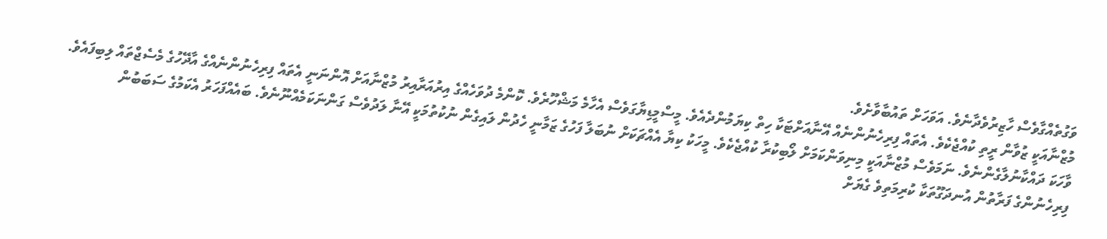ވަގުތެއްގާވެސް ހާޒިރުވެދާނެވެ. އަވަހަށް ތައުބާވާށެވެ.
މުޒްނާއަކީ ޒުވާން ރީތި ކުއްޖެކެވެ. އެތައް ފިރިހެނުންނެއް އޭނާއަށްޓަކާ ހިތް ކިޔަމުންދެއެވެ. މީސްމީޑިޔާގަވެސް އެހާމެ މަޝްހޫރެވެ. ކޮންމެ ދުވަހެއްގެ އިރުއަރާއިރު މުޒްނާއަށް އޮންނަނީ އެތައް ފިރިހެނުންނެއްގެ އާދޭހުގެ މެސެޖްތައް ލިބިފައެވެ. ވާހަކަ ދައްކާނުލާގެންނެވެ. ނަމަވެސް މުޒްނާއަކީ މިނިވަންކަމަށް ލޯބިކުރާ ކުއްޖެކެވެ. މީހަކު ކިޔާ އެއްޗަކަށް ނުބަލާ ފަހުގެ ޒަމާނީ ހެދުން ލައިގެން ނުކުތުމަކީ އޭނާ ލަދުވެސް ގަންނަކަމެއްނޫނެވެ. ބައެއްފަހަރު އެކަމުގެ ސަބަބުން ފިރިހެނުންގެ ފަރާތުން އުނދަގޫތަކާ ކުރިމަތިވެ ގެޔަށް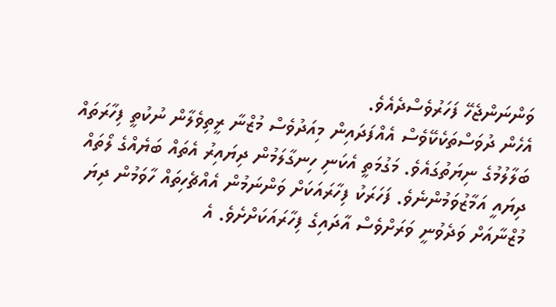ވަންނަންޖެހޭ ފަހަރުވެސްދެއެވެ.
އެހެން ދުވަސްތަކެކޭވެސް އެއްފަދައިން މިއަދުވެސް މުޒްނާ ރީތިވެލާން ނުކުތީ ފިހާރަތައް ބަލާލުމުގެ ނިޔަތުގައެވެ. މަގުމަތީ އެކަނި ހިނގާލަމުން ދިޔައިރު އެތައް ބަޔެއްގެ ލޯތައް ދިޔައީ އަމާޒުވަމުންނެވެ. ފަހަރަކު ފިހާރައަކަށް ވަންނަމުން އެއްޗެހިތައް ހާވަމުން ދިޔަ މުޒްނާއަށް ވަދެވުނީ ވަރަށްވެސް އާދައިގެ ފިހާރައަކަށްށެވެ. އެ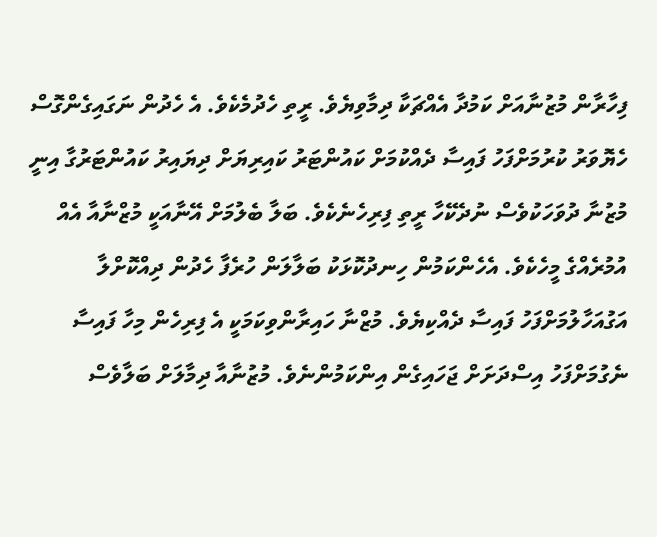ފިހާރާން މުޒުނާއަށް ކަމުދާ އެއްޗަކާ ދިމާވިޔެވެ. ރީތި ހެދުމެކެވެ. އެ ހެދުން ނަގައިގެންގޮސް ހެޔޮވަރު ކުރުމަށްފަހު ފައިސާ ދެއްކުމަށް ކައުންޓަރު ކައިރިޔަށް ދިޔައިރު ކައުންޓަރުގާ އިނީ މުޒުނާ ދުވަހަކުވެސް ނުދެކޭހާ ރީތި ފިރިހެނެކެވެ. ބަލާ ބެލުމަށް އޭނާއަކީ މުޒްނާއާ އެއް އުމުރެއްގެ މީހެކެވެ. އެހެންކަމުން ހިނދުކޮޅަކު ބަލާލަން ހުރެފާ ހެދުން ދިއްކޮށްލާ އަގުއަހާލުމަށްފަހު ފައިސާ ދެއްކިޔެވެ. މުޒްނާ ހައިރާންވިކަމަކީ އެ ފިރިހެން މިހާ ފައިސާ ނެގުމަށްފަހު އިސްދަށަށް ޖަހައިގެން އިންކަމުންނެވެ. މުޒުނާއާ ދިމާލަށް ބަލާވެސް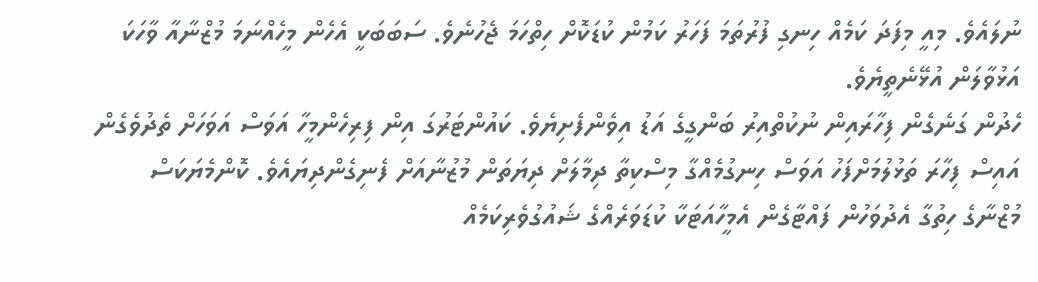ނުލައެވެ. މިއީ މިފަދަ ކަމެއް ހިނގި ފުރުތަމަ ފަހަރު ކަމުން ކުޑަކޮށް ހިތްހަމަ ޖެހުނެވެ. ސަބަބަކީ އެހެން މީހެއްނަމަ މުޒްނާއާ ވާހަކަ އަޅުވާލަން އުޅޭނެތީޔެވެ.
ހެދުން ގަނެގެން ފިހާރައިން ނުކުތްއިރު ބަންގީގެ އަޑު އިވެންފެށިޔެވެ. ކައުންޓަރުގަ އިން ފިރިހެންމީހާ އަވަސް އަވަހަށް ތެދުވެގެން އައިސް ފިހާރަ ތަޅުލުމަށްފަހު އަވަސް ހިނގުމެއްގާ މިސްކިތާ ދިމާލަށް ދިޔަތަން މުޒުނާއަށް ފެނިގެންދިޔައެވެ. ކޮންމެޔަކަސް މުޒްނާގެ ހިތުގާ އެދުވަހުން ފައްޓާގެން އެމީހާއަޓަކާ ކުޑަވަރެއްގެ ޝައުގުވެރިކަމެއް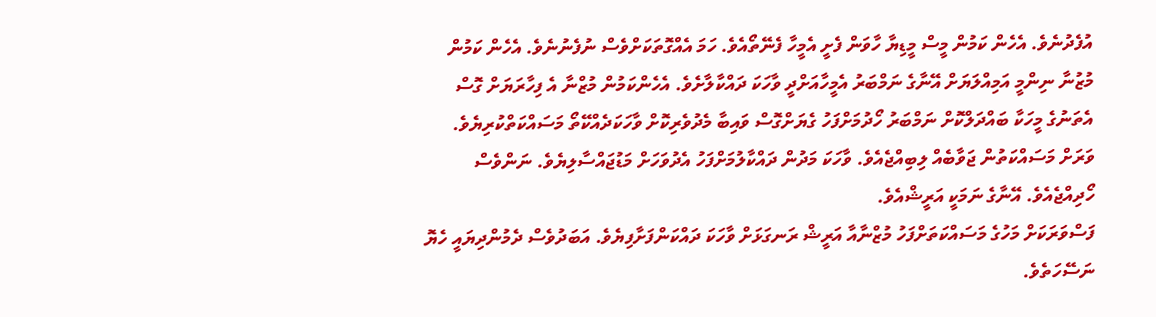އުފެދުނެވެ. އެހެން ކަމުން މީސް މީޑިޔާ ހާވަން ފެށީ އެމީހާ ފެނޭތޯއެވެ. ހަމަ އެއްގޮތަކަށްވެސް ނުފެނުނެވެ. އެހެން ކަމުން މުޒުނާ ނިންމީ އަމިއްލަޔަށް އޭނާގެ ނަމްބަރު އެމީހާއަށްދީ ވާހަކަ ދައްކާލާށެވެ. އެހެންކަމުން މުޒްނާ އެ ފިހާރަޔަށް ގޮސް އެތަނުގެ މީހަކާ ބައްދަލްކޮށް ނަމްބަރު ހޯދުމަށްފަހު ގެޔަށްގޮސް ވައިބާ މެދުވެރިކޮށް ވާހަކަދެއްކޭތޯ މަސައްކަތްކުރިޔެވެ. ވަރަށް މަސައްކަތުން ޖަވާބެއް ލިބިއްޖެއެވެ. ވާހަކަ މަދުން ދައްކާލުމަށްފަހު އެދުވަހަށް މަޑުޖައްސާލިޔެވެ. ނަންވެސް ހޯދިއްޖެއެވެ. އޭނާގެ ނަމަކީ އަރީޝްއެވެ.
ފަސްވަރަކަށް މަހުގެ މަސައްކަތަށްފަހު މުޒްނާއާ އަރީޝް ރަނގަޅަށް ވާހަކަ ދައްކަންފަށާފިޔެވެ. އަބަދުވެސް ދެމުންދިޔައީ ހެޔޮ ނަސޭހަތެވެ.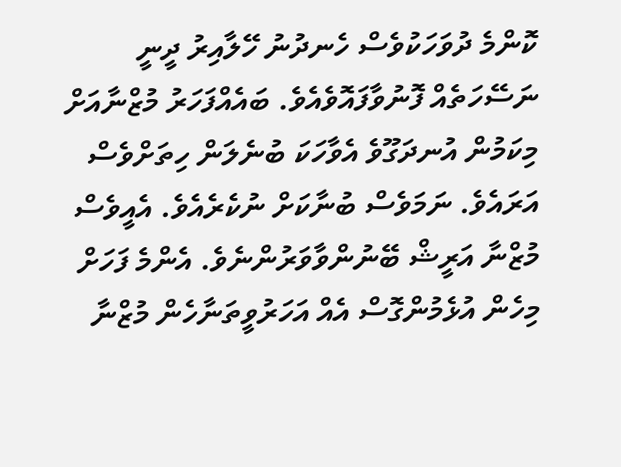ކޮންމެ ދުވަހަކުވެސް ހެނދުނު ހޭލާއިރު ދީނީ ނަސޭހަތެއް ފޮނުވާފައޮވެއެވެ. ބައެއްފަހަރު މުޒްނާއަށް މިކަމުން އުނދަގޫވެ އެވާހަކަ ބުނެލަން ހިތަށްވެސް އަރައެވެ. ނަމަވެސް ބުނާކަށް ނުކެރެއެވެ. އެއީވެސް މުޒްނާ އަރީޝް ބޭނުންވާވަރުންނެވެ. އެންމެ ފަހަށް މިހެން އުޅެމުންގޮސް އެއް އަހަރުވީތަނާހެން މުޒްނާ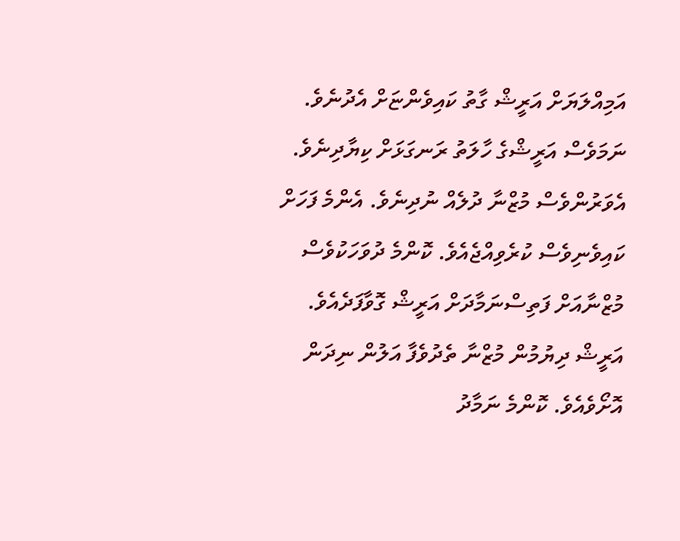އަމިއްލަޔަށް އަރީޝް ގާތު ކައިވެންޏަށް އެދުނެވެ. ނަމަވެސް އަރީޝްގެ ހާލަތު ރަނގަޅަށް ކިޔާދިނެވެ. އެވަރުންވެސް މުޒްނާ ދުލެއް ނުދިނެވެ. އެންމެ ފަހަށް ކައިވެނިވެސް ކުރެވިއްޖެއެވެ. ކޮންމެ ދުވަހަކުވެސް މުޒްނާއަށް ފަތިސްނަމާދަށް އަރީޝް ގޮވާފަދެއެވެ. އަރީޝް ދިޔުމުން މުޒްނާ ތެދުވެފާ އަލުން ނިދަން އޮށޯވެއެވެ. ކޮންމެ ނަމާދު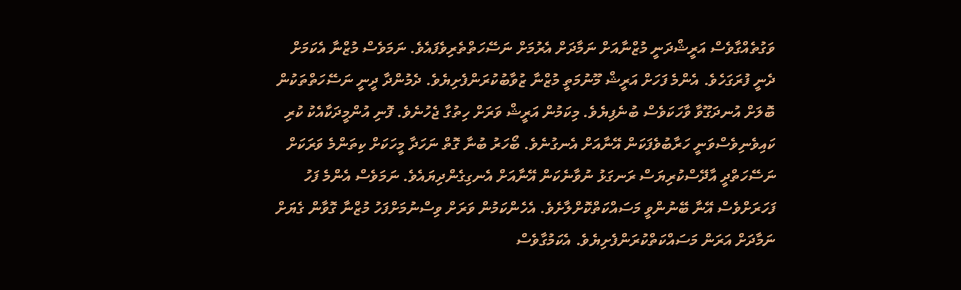ވަގުތެއްގާވެސް އަރީޝްދަނީ މުޒްނާއަށް ނަމާދަށް އެރުމަށް ނަސޭހަތްތެރިވެފައެވެ. ނަމަވެސް މުޒްނާ އެކަމަށް ދެނީ ފުރަގަހެވެ. އެންމެ ފަހަށް އަރީޝް މޫނުމަތީ މުޒްނާ ޒުވާބުކުރަންފެށިޔެވެ. ދެމުންދާ ދީނީ ނަސޭހަތްތަކުން ބޮލަށް އުނދަގޫވާ ވާހަކަވެސް ބުނެފިޔެވެ. މިކަމުން އަރީޝް ވަރަށް ހިތުގާ ޖެހުނެވެ. ފޮނި އުންމީދަކާއެކު ކުރި ކައިވެނިވެސްވަނީ ހަރާބުވެފަކަން އޭނާއަށް އެނގުނެވެ. ބޯހަރު ބުނާ ގޮތް ނަހަދާ މީހަކަށް ކިތަންމެ ވަރަކަށް ނަސޭހަތްދީ އާދޭސްކުރިޔަސް ރަނގަޅު ނުވާނެކަން އޭނާއަށް އެނގިގެންދިޔައެވެ. ނަމަވެސް އެންމެ ފަހު ފަހަރަށްވެސް އޭނާ ބޭނުންވީ މަސައްކަތްކޮށްލާށެވެ. އެހެންކަމުން ވަރަށް ވިސްނުމަށްފަހު މުޒްނާ ގޮވާން ގެޔަށް ނަމާދަށް އަރަން މަސައްކަތްކުރަންފެށިޔެވެ. އެކަމުގާވެސް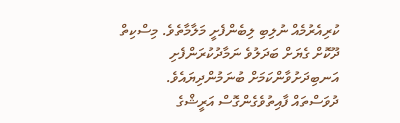ކުރިއެރުމެއް ނުލިބި ލިބެންފެށީ މަލާމާތެވެ. މިސްކިތް ދޫކޮށް ގެޔަށް ބަދަލުވެ ނަމާދުކުރަންފެށި އަނބިދަށުވާންކަމަށް ބުނަމުންދިޔައެވެ.
ދުވަސްތައް ފާއިތުވެގެންގޮސް އަރީޝްގެ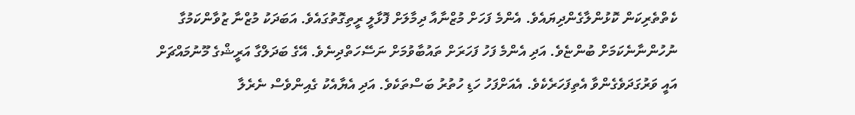ކެތްތެރިކަން ކޮޅުންލާގެންދިޔައެވެ. އެންމެ ފަހަށް މުޒްނާއާ ދިމާލަށް ފޮޅާލީ ރީތިގޮތުގައެވެ. އަބަދަކު މުޒްނާ ޒުވާންކަމުގާ ނުހުންނާނެކަމަށް ބުންޏެވެ. އަދި އެންމެ ފަހު ފަހަރަށް ތައުބާވުމަށް ނަސޭހަތްދިނެވެ. އޭގެ ބަދަލްގާ އަރީޝްގެ މޫނުމައްޗަށް އައީ ވަރުގަދަވެގެންވާ އެތިފަހަރެކެވެ. އެއަށްފަހު ހަޑި ހުތުރު ބަސްތަކެވެ. އަދި އެޔާއެކު ގެއިންވެސް ނެރެލާ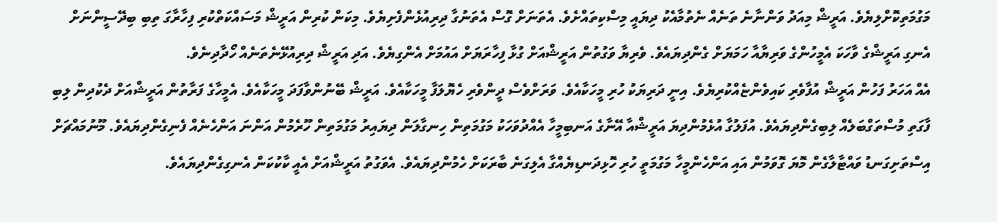މަގުމަތިކޮށްލިޔެވެ. އަރީޝް މިއަދު ވަންނާނެ ތަނެއް ނެތުމާއެކު ދިޔައީ މިސްކިތައްށެވެ. އެތަނަށް ގޮސް އެތަނުގާ ދިރިއުޅެންފެށިޔެވެ. މިކަން ކުރިން އަރީޝް މަސައްކަތްކުރި ފިހާރާގަ ތިބި ބިދޭސީންނަށް އެނގި އަރީޝްގެ ވާހަކަ އެމީހުންގެ ވަރިޔާއާ ހަމަޔަށް ގެންދިޔައެވެ. ވެރިޔާ ވަގުތުން އަރީޝްއަށް ގުޅާ ފިހާރަޔަށް އައުމަށް އެންގިޔެވެ. އަދި އަރީޝް ދިރިއުޅޭނެތަނެއް ހޯދާދިނެވެ.
އެއް އަހަރު ފަހުން އަރީޝް އުފާވެރި ކައިވެންޏެއްކުރިޔެވެ. އިނީ ދަރިޔަކު ހުރި މީހަކާއެވެ. ވަރަށްވެސް ދީންވެރި ހެޔޮލަފާ މީހަކާއެވެ. އަރީޝް ބޭނުންވާފަދަ މީހަކާއެވެ. އެމީހާގެ ފަރާތުން އަރީޝްއަށް ދެކުދިން ލިބި ފާގަތި މުސްތަގްބަލެއް ލިބިގެންދިޔައެވެ. އުފަލުގާ އުޅެމުންދިޔަ އަރީޝްއާ އޭނާގެ އަނބިމީހާ އެއްދުވަހަކު މަގުމަތިން ހިނގާލަން ދިޔައިރު މަގުމަތިން ހޫރެމުން އަންނަ އަންހެނެއް ފެނިގެންދިޔައެވެ. މޫނުމައްޗަށް އިސްތަށިގަނޑު ވައްޓާލާގެން މޮޔަ ގޮވަމުން އައި އަންހެންމީހާ މަގުމަތީ ހުރި ހޮޅިދަނޑިޔެއްގާ އެލިގަނެ ބާރަކަށް ހެމުންދިޔައެވެ. އެވަގުތު އަރީޝްއަށް އެއީ ކާކުކަން އެނގިގެންދިޔައެވެ.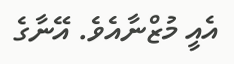އެއީ މުޒްނާއެވެ. އޭނާގެ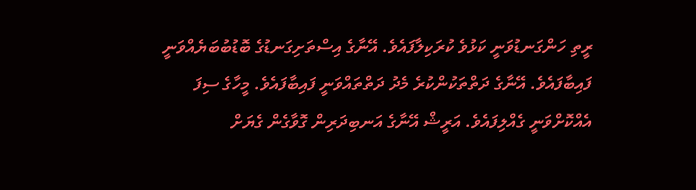ރީތި ހަންގަނޑުވަނީ ކަޅުވެ ކުރަކިލާފައެވެ. އޭނާގެ އިސްތަށިގަނޑުގެ ބޮޑުބުބަޔެއްވަނީ ފައިބާފައެވެ. އޭނާގެ ދަތްތަކުންކުރެ މެދު ދަތްތައްވަނީ ފައިބާފައެވެ. މީހާގެ ސިފަ އެއްކޮށްވަނީ ގެއްލިފައެވެ. އަރީޝް އޭނާގެ އަނބިދަރިން ގޮވާގެން ގެޔަށް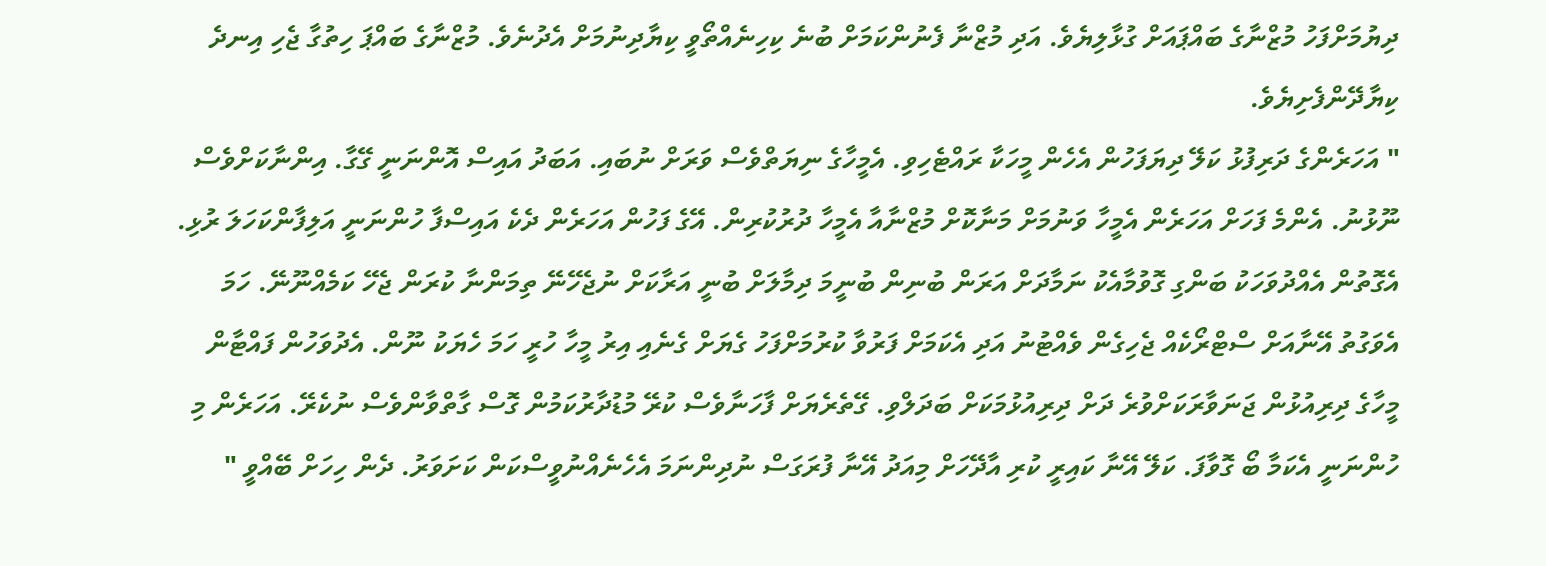ދިޔުމަށްފަހު މުޒްނާގެ ބައްޕައަށް ގުޅާލިޔެވެ. އަދި މުޒްނާ ފެނުންކަމަށް ބުނެ ކިހިނެއްތޯވީ ކިޔާދިނުމަށް އެދުނެވެ. މުޒްނާގެ ބައްޕަ ހިތުގާ ޖެހި އިނދެ ކިޔާދޭންފެށިޔެވެ.
" އަހަރެންގެ ދަރިފުޅު ކަލޭ ދިޔަފަހުން އެހެން މީހަކާ ރައްޓެހިވި. އެމީހާގެ ނިޔަތްވެސް ވަރަށް ނުބައި. އަބަދު އައިސް އޮންނަނީ ގޭގާ. އިންނާކަށްވެސް ނޫޅުނު. އެންމެ ފަހަށް އަހަރެން އެމީހާ ވަނުމަށް މަނާކޮށް މުޒްނާއާ އެމީހާ ދުރުކުރިން. އޭގެ ފަހުން އަހަރެން ދެކެ އައިސްފާ ހުންނަނީ އަލިފާންކަހަލަ ރުޅި. އެގޮތުން އެއްދުވަހަކު ބަންގި ގޮވުމާއެކު ނަމާދަށް އަރަން ބުނިން ބުނީމަ ދިމާލަށް ބުނީ އަރާކަށް ނުޖެހޭނޭ ތިމަންނާ ކުރަން ޖެހޭ ކަމެއްނޫނޭ. ހަމަ އެވަގުތު އޭނާއަށް ސްޓްރޯކެއް ޖެހިގެން ވެއްޓުނު އަދި އެކަމަށް ފަރުވާ ކުރުމަށްފަހު ގެޔަށް ގެނެއި އިރު މީހާ ހުރީ ހަމަ ހެޔަކު ނޫން. އެދުވަހުން ފައްޓާން މީހާގެ ދިރިއުޅުން ޖަނަވާރަކަށްވުރެ ދަށް ދިރިއުޅުމަކަށް ބަދަލްވި. ގޭތެރެޔަށް ފާހަނާވެސް ކުރޭ މުޑުދާރުކަމުން ގޮސް ގާތްވާންވެސް ނުކެރޭ. އަހަރެން މި ހުންނަނީ އެކަމާ ބޯ ގޮވާފަ. ކަލޭ އޭނާ ކައިރީ ކުރި އާދޭހަށް މިއަދު އޭނާ ފުރަގަސް ނުދިންނަމަ އެހެނެއްނުވީސްކަން ކަށަވަރު. ދެން ހިހަށް ބޭއްވީ "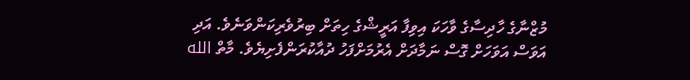މުޒްނާގެ ހާދިސާގެ ވާހަކަ އިވިފާ އަރީޝްގެ ހިތަށް ބިރުވެރިކަންވަނެވެ. އަދި އަވަސް އަވަހަށް ގޮސް ނަމާދަށް އެރުމަށްފަހު ދުއާކުރަންފެށިޔެވެ. މާތް الله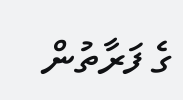ގެ ފަރާތުން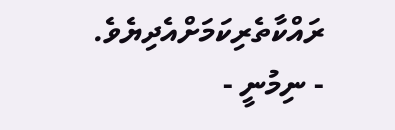ރައްކާތެރިކަމަށްއެދިޔެވެ.
- ނިމުނީ -